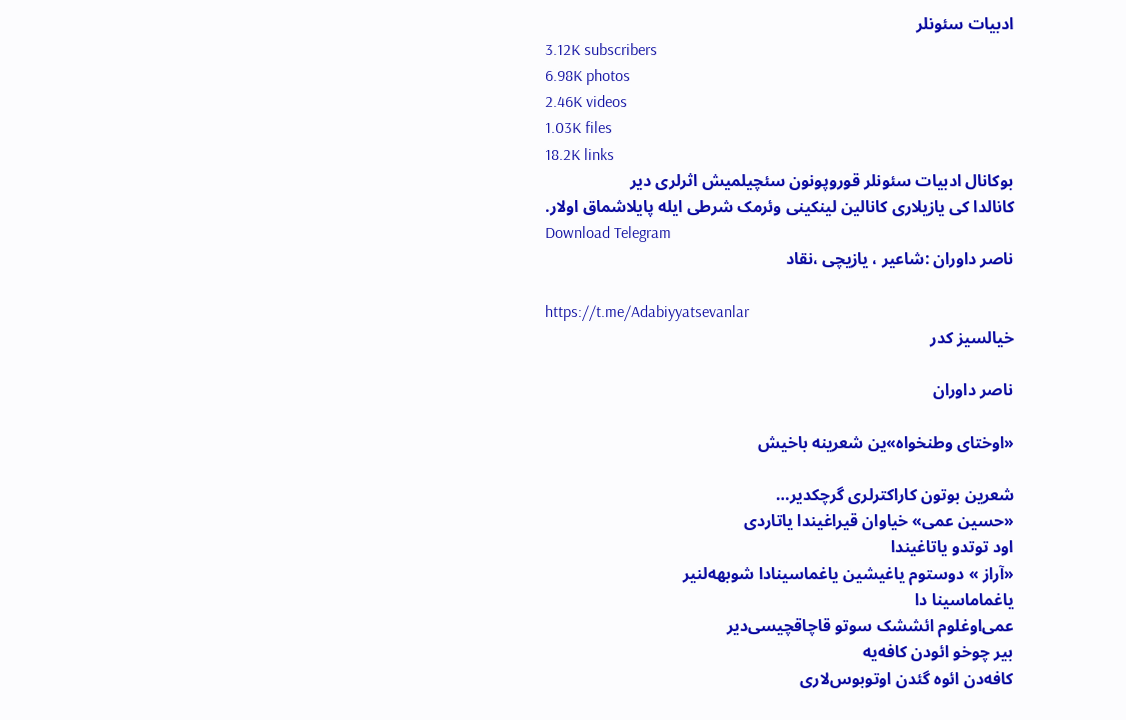ادبیات سئونلر
3.12K subscribers
6.98K photos
2.46K videos
1.03K files
18.2K links
بوکانال ادبیات سئونلر قوروپونون سئچیلمیش اثرلری دیر
کانالدا کی یازیلاری کانالین لینکینی وئرمک شرطی ایله پایلاشماق اولار.
Download Telegram
ناصر داوران :شاعیر ، یازیچی ،نقاد

https://t.me/Adabiyyatsevanlar
خیالسیز کدر

ناصر داوران

«اوختای وطنخواه»ین شعرینه باخیش

شعرین بوتون کاراکترلری گرچکدیر…
«حسین عمی» خیاوان قیراغیندا یاتاردی
اود توتدو یاتاغیندا
«آراز » دوستوم یاغیشین یاغماسینادا شوبهه‌لنیر
یاغماماسینا دا
عمی‌اوغلوم ائششک سوتو قاچاقچیسی‌دیر
بیر چوخو ائودن کافه‌یه
کافه‌دن ائوه گئدن اوتوبوس‌لاری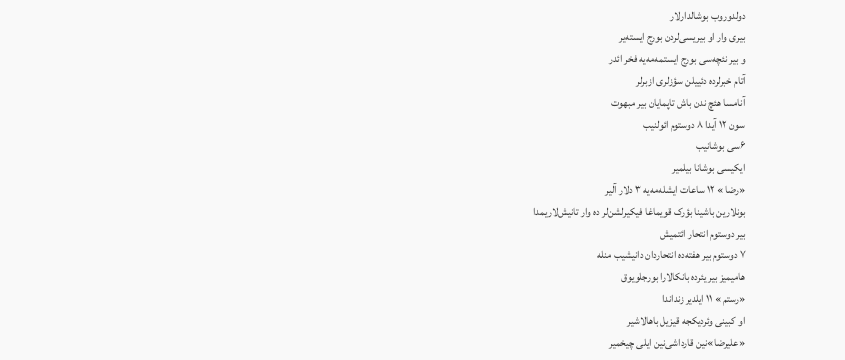دولدوروب بوشالدارلار
بیری وار او بیریسی‌لردن بورج ایسته‌یر
و بیر نئچه‌سی بورج ایستمه‌مه‌یه فخر ائدر
آتام خبرلرده دئییلن سؤزلری ازبرلر
آنامسا هئچ ندن باش تاپمایان بیر مبهوت
سون ۱۲ آیدا ۸ دوستوم ائولنیب
۶سی بوشانیب
ایکیسی بوشانا بیلمیر
«رضا » ۱۲ ساعات ایشله‌مه‌یه ۳ دلار آلیر
بونلارین باشینا بؤرک قویماغا فیکیرلشن‌لر ده وار تانیش‌لاریمدا
بیر دوستوم انتحار ائتمیش
۷ دوستوم بیر هفته‌ده انتحاردان دانیشیب منله
هامیمیز بیر یئرده بانکالارا بورجلویوق
«رستم » ۱۱ ایلدیر زنداندا
او کبینی وئردیکجه قیزیل باهالاشیر
«علیرضا»نین قارداشی‌نین ایلی چیخمیر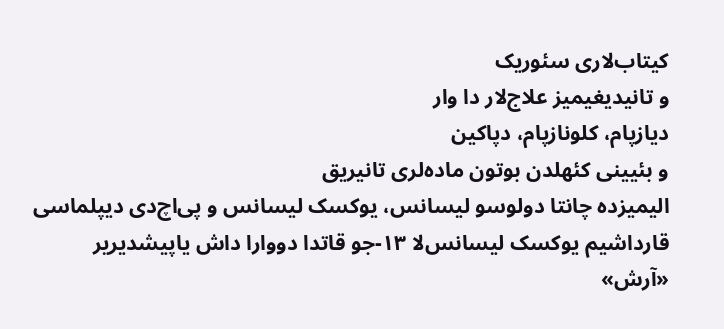کیتاب‌لاری سئوریک
و تانیدیغیمیز علاج‌لار دا وار
دیازپام، کلونازپام، دپاکین
و بئیینی کئهلدن بوتون ماده‌لری تانیریق
الیمیزده چانتا دولوسو لیسانس، یوکسک لیسانس و پی‌اچ‌دی دیپلماسی
قارداشیم یوکسک لیسانس‌لا ۱۳-جو قاتدا دووارا داش یاپیشدیریر
«آرش»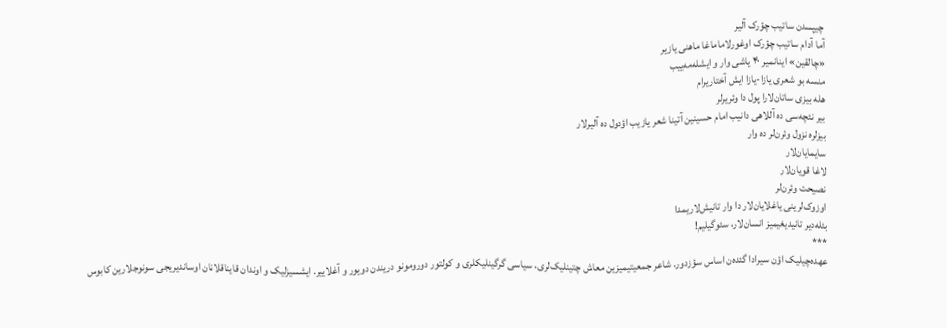چیپسدن ساتیب چؤرک آلیر
آما آدام ساتیب چؤرک اوغورلاماماغا ماهنی یازیر
«چالقین» اینانمیر ۴۰ یاشی وار و ایشله‌مه‌ییب
منسه بو شعری یازا-یازا ایش آختاریرام
هله بیزی ساتان‌لارا پول دا وئریرلر
بیر نئچه‌سی ده آللاهی دانیب امام حسینین آتینا شعر یازیب اؤدول ده آلیرلار
بیزلره نزول وئرن‌لر ده وار
سایمایان‌لار
لاغا قویان‌لار
نصیحت وئرن‌لر
اوزوک‌لرینی یاغلایان‌لار دا وار تانیش‌لاریمدا
بئله‌دیر تانیدیغیمیز ا‌نسان‌لار، سئوگیلیم!
***
عهده‌چیلیک اؤن سیرادا گئده‌ن اساس سؤزدور. شاعر جمعیتیمیزین معاش چتینلیک‌لری، سیاسی گرگینلیکلری و کولتور دورومونو دریندن دویور و آغلاییر. ایشسیزلیک و اوندان قایناقلانان اوساندیریجی سونوجلارین کابوس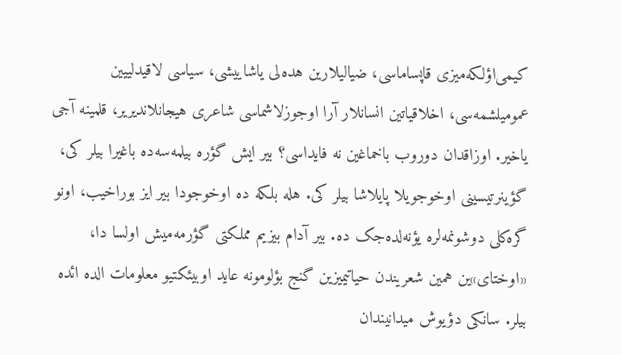کیمی‌اؤلکه‌میزی قاپساماسی، ضیالیلارین هده‌لی یاشاییشی، سیاسی لاقیدلییین عمومیلشمه‌سی، اخلاقیاتین انسانلار آرا اوجوزلاشماسی شاعری هیجانلاندیریر، قلمینه آجی یاخیر. اوزاقدان دوروب باخماغین نه فایداسی؟ بیر ایش گؤره بیلمه‌سه‌ده باغیرا بیلر کی، گؤینرتیسینی اوخوجویلا پایلاشا بیلر کی. هله بلکه ده اوخوجودا بیر ایز بوراخیب، اونو گره‌کلی دوشونمه‌لره یؤنه‌لده‌جک ده. بیر آدام بیزیم مملکتی گؤرمه‌میش اولسا دا، «اوختای»ین همین شعریندن حیاتیمیزین گنج بؤلومونه عاید اوبیئکتیو معلومات الده ائده بیلر. سانکی دؤیوش میدانیندان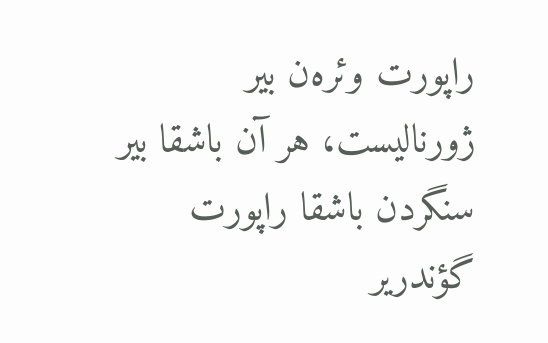راپورت وئره‌ن بیر ژورنالیست، هر آن باشقا بیر سنگردن باشقا راپورت گؤندریر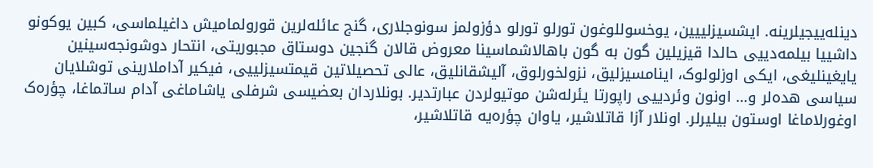دینله‌ییجیلرینه. ایشسیزلییین، یوخسوللوغون تورلو تورلو دؤزولمز سونوجلاری، گنج عائله‌لرین قورولمامیش داغیلماسی، کبین یوکونو داشییا بیلمه‌دییی حالدا قیزیلین گون به گون باهالاشماسینا معروض قالان گنجین دوستاق مجبوریتی، انتحار دوشونجه‌سینین یایغینلیغی، ‌ایکی اوزلولوک، اینامسیزلیق، نزولخورلوق، ‌آلیشقانلیق، عالی تحصیلاتین قیمتسیزلییی، فیکیر آداملارینی توشلایان سیاسی هده‌لر و… اونون وئردییی راپورتا یئرله‌شن موتیولردن عبارتدیر. بونلاردان بعضیسی شرفلی یاشاماغی آدام ساتماغا، چؤره‌ک اوغورلاماغا اوستون بیلیرلر. اونلار آزا قاتلاشیر، یاوان چؤره‌یه قاتلاشیر،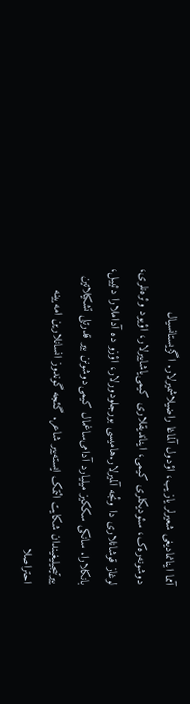آمما اینانمادیغی شعیرلر یازیب، اؤدول آلماغا راضیلاشمیرلار. اگزیستانسیال دوشونه‌ره‌ک، سئودیکلری کیمی، ایناندیقلاری کیمی‌یاشاییرلار، اؤیود وئره‌نلری، لوغاز قوشانلاری دا وئجه آلمیرلار.هامیسی بورجلودورلار، اؤزو ده آداملارا دئییل، بانکلارا. سانکی سککیز میلیارد آدامی‌ساغمال کیمی‌دوشونن بیر قدرتلی تشکیلاتین ییرتیجیلیغیندان شکایت ائتمک ایسته‌ییر شاعر. گئجه گوندوز انسانلارین امه‌یینه احتراصلا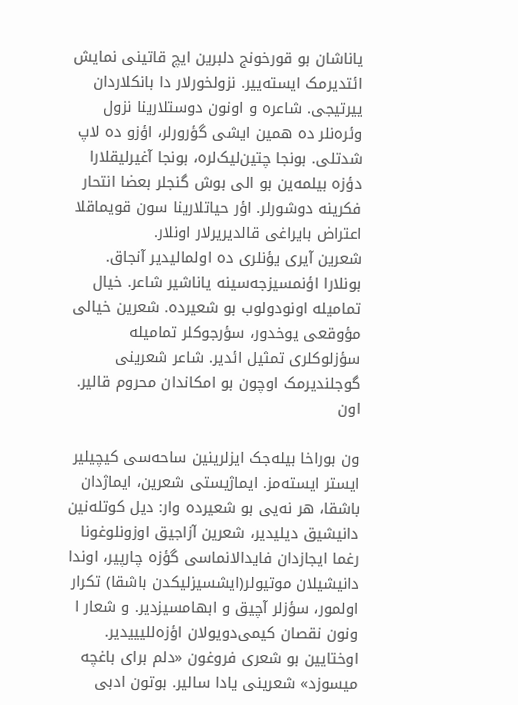یاناشان بو قورخونج دلبرین ایچ قاتینی نمایش ائتدیرمک ایسته‌ییر. نزولخورلار دا بانکلاردان ییرتیجی. شاعره و اونون دوستلارینا نزول وئره‌نلر ده همین ایشی گؤرورلر، اؤزو ده لاپ شدتلی. بونجا چتین‌لیک‌لره، بونجا آغیرلیقلارا دؤزه بیلمه‌ین بو الی بوش گنجلر بعضا انتحار فکرینه دوشورلر. اؤر حیاتلارینا سون قویماقلا اعتراض بایراغی قالدیریرلار اونلار.
شعرین آیری یؤنلری ده اولمالیدیر آنجاق. بونلارا اؤنمسیزجه‌سینه یاناشیر شاعر. خیال تمامیله اونودولوب بو شعیرده. شعرین خیالی مؤوقعی یوخدور، سؤرجوکلر تمامیله سؤزلوکلری تمثیل ائدیر. شاعر شعرینی گوجلندیرمک اوچون بو امکاندان محروم قالیر. اون

ون بوراخا بیله‌جک ایزلرینین ساحه‌سی کیچیلیر ایستر ایسته‌مز. ایماژیستی شعرین، ایماژدان باشقا، هر نه‌یی بو شعیرده وار: دیل کوتله‌نین دانیشیق دیلیدیر، شعرین آزاجیق اوزونلوغونا رغما ایجازدان فایدالانماسی گؤزه چارپیر، اوندا دانیشیلان موتیولر(ایشسیزلیکدن باشقا) تکرار اولمور، سؤزلر آچیق و ابهامسیزدیر. و شعار ا
ونون نقصان کیمی‌دویولان اؤزه‌للیییدیر.
اوختایین بو شعری فروغون «دلم برای باغچه میسوزد» شعرینی یادا سالیر. بوتون ادبی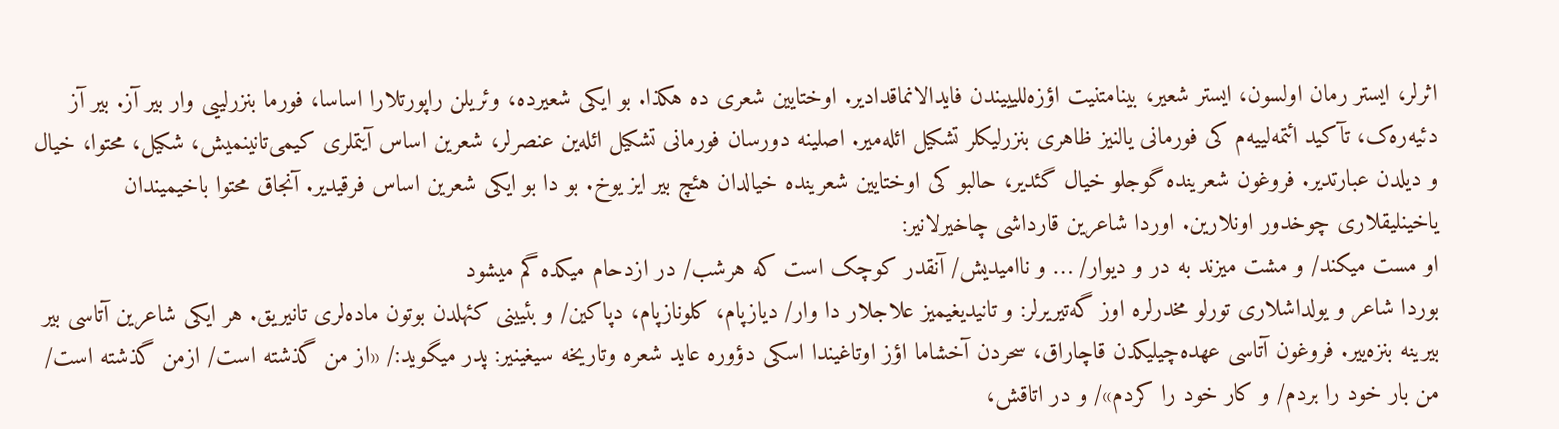اثرلر، ایستر رمان اولسون، ایستر شعیر، بینامتنیت اؤزه‌للیییندن فایدالانماقدادیر. اوختایین شعری ده هکذا. بو ایکی شعیرده، وئریلن راپورتلارا اساسا، فورما بنزرلییی وار بیر آز. بیر آز دئیه‌ره‌ک، تآکید ائتمه‌لییه‌م کی فورمانی یالنیز ظاهری بنزرلیکلر تشکیل ائله‌میر. اصلینه دورسان فورمانی تشکیل ائله‌ین عنصرلر، شعرین اساس آیتملری کیمی‌تانینمیش، شکیل، محتوا، خیال و دیلدن عبارتدیر. فروغون شعرینده گوجلو خیال گئدیر، حالبو کی اوختایین شعرینده خیالدان هئچ بیر ایز یوخ. بو دا بو ایکی شعرین اساس فرقیدیر. آنجاق محتوا باخیمیندان یاخینلیقلاری چوخدور اونلارین. اوردا شاعرین قارداشی چاخیرلانیر:
او مست میکند/ و مشت میزند به در و دیوار/ … و ناامیدیش/ آنقدر کوچک است که هرشب/ در ازدحام میکده گم میشود
بوردا شاعر و یولداشلاری تورلو مخدرلره اوز گه‌تیریرلر: و تانیدیغیمیز علاجلار دا وار/ دیازپام، کلونازپام، دپاکین/ و بئیینی کئهلدن بوتون ماده‌لری تانیریق. هر ایکی شاعرین آتاسی بیر بیرینه بنزه‌ییر. فروغون آتاسی عهده‌چیلیکدن قاچاراق، سحردن آخشاما اؤز اوتاغیندا اسکی دؤوره عاید شعره وتاریخه سیغینیر: پدر میگوید:/ «از من گذشته است/ ازمن گذشته است/ من بار خود را بردم/ و کار خود را کردم»/ و در اتاقش،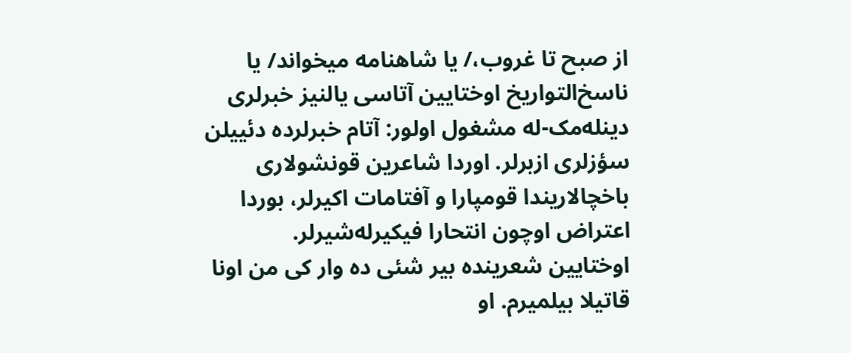از صبح تا غروب،/ یا شاهنامه میخواند/ یا ناسخ‌التواریخ ‌اوختایین آتاسی یالنیز خبرلری دینله‌مک-له مشغول اولور: آتام خبرلرده دئییلن سؤزلری ازبرلر. اوردا شاعرین قونشولاری باخچالاریندا قومپارا و آفتامات اکیرلر، بوردا اعتراض اوچون انتحارا فیکیرله‌شیرلر.
اوختایین شعرینده بیر شئی ده وار کی من اونا قاتیلا بیلمیرم. او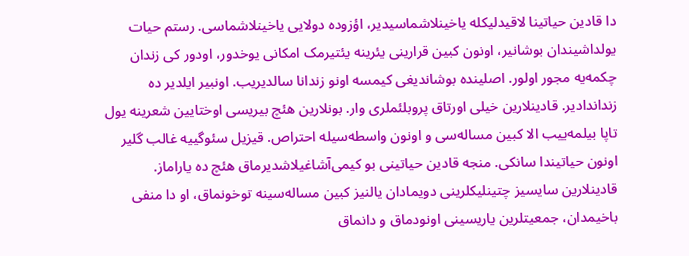دا قادین حیاتینا لاقیدلیکله یاخینلاشماسیدیر، اؤزوده دولایی یاخینلاشماسی. رستم حیات یولداشیندان بوشانیر، اونون کبین قرارینی یئرینه یئتیرمک امکانی یوخدور، اودور کی زندان چکمه‌یه مجور اولور. اصلینده بوشاندیغی کیمسه اونو زندانا سالدیریب. اونبیر ایلدیر ده زنداندادیر. قادینلارین خیلی اورتاق پروبلئملری وار. بونلارین هئچ بیریسی اوختایین شعرینه یول تاپا بیلمه‌ییب الا کبین مساله‌سی و اونون واسطه‌سیله احتراص. قیزیل سئوگییه غالب گلیر اونون حیاتیندا سانکی. منجه قادین حیاتینی بو کیمی‌آشاغیلاشدیرماق هئچ ده یاراماز. قادینلارین سایسیز چتینلیکلرینی دویمادان یالنیز کبین مساله‌سینه توخونماق، او دا منفی باخیمدان، جمعیتلرین یاریسینی اونودماق و دانماق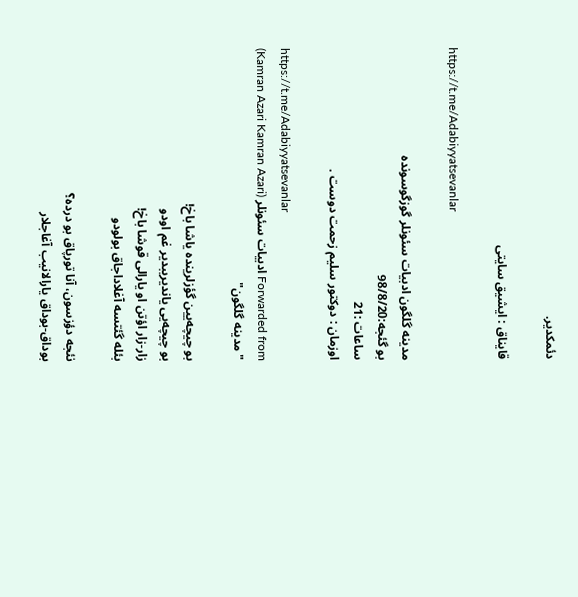دئمکدیر.

قایناق : ایشیق سایتی

https://t.me/Adabiyyatsevanlar

مدینه گلگون ادبیات سئونلر گوزگوسونده
بو گئجه:98/8/20
ساعات :21
اوزمان : دوکتور سلیم زحمت دوست .

https://t.me/Adabiyyatsevanlar
Forwarded from ادبیات سئونلر (Kamran Azari Kamran Azari)
"مدینه گلگون"

بو چیچه‌یین گؤزلرینده یاشا باخ!
بو چیچه‌یی یاندیریبدیر غم اودو
زار-زار اؤتن او یارالی قوشا باخ!
بئله گئتسه آغلاداجاق بولودو

نئجه دؤزسون، آنا تورپاق بو درده؟
بوداق-بوداق یارالانیب آغاجلار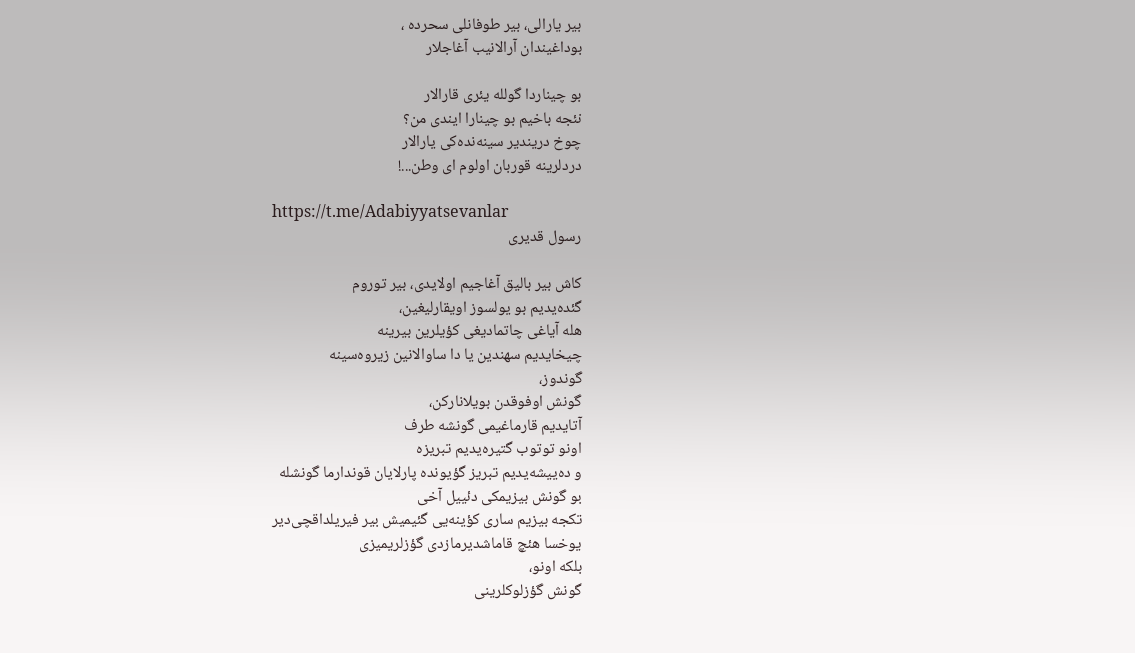بیر یارالی، بیر طوفانلی سحرده ،
بوداغیندان آرالانیب آغاجلار

بو چیناردا گولله یئری قارالار
نئجه باخیم بو چینارا ایندی من؟
چوخ دریندیر سینه‌نده‌کی یارالار
دردلرینه قوربان اولوم ای وطن...!

https://t.me/Adabiyyatsevanlar
رسول قدیری

کاش بیر بالیق آغاجیم اولایدی، بیر توروم
گئده‌یدیم بو یولسوز اویقارلیغین،
هله آیاغی چاتمادیغی کؤیلرین بیرینه
چیخایدیم سهندین یا دا ساوالانین زیروه‌سینه
گوندوز،
گونش اوفوقدن بویلانارکن،
آتایدیم قارماغیمی گونشه طرف
اونو توتوب گتیره‌یدیم تبریزه
و ده‌ییشه‌یدیم تبریز گؤیونده پارلایان قوندارما گونشله
بو گونش بیزیمکی دئییل آخی
تکجه بیزیم ساری کؤینه‌یی گئیمیش بیر فیریلداقچی‌دیر
یوخسا هئچ قاماشدیرمازدی گؤزلریمیزی
بلکه اونو،
گونش گؤزلوکلرینی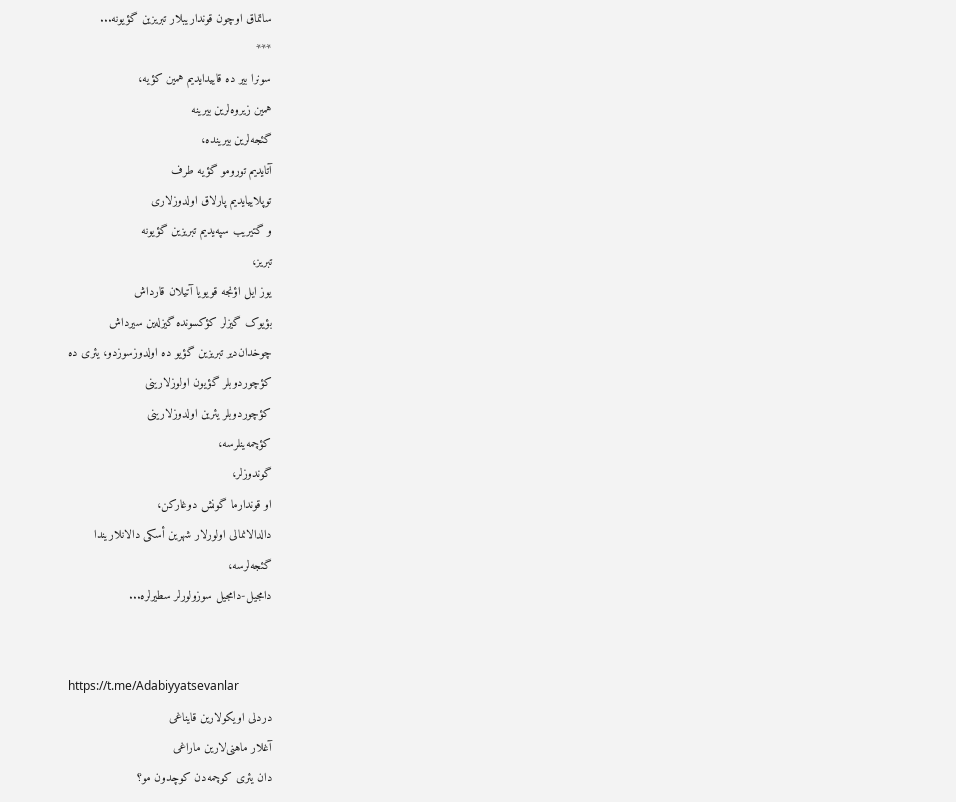ساتماق اوچون قونداریبلار تبریزین گؤیونه...
***
سونرا بیر ده قاییدایدیم همین کؤیه،
همین زیروه‌لرین بیرینه
گئجه‌لرین بیرینده،
آتایدیم تورومو گؤیه طرف
توپلاییایدیم پارلاق اولدوزلاری
و گتیریب سپه‌یدیم تبریزین گؤیونه
تبریز،
یوز ایل اؤنجه قویویا آتیلان قارداش
بؤیوک گیزلر کؤکسونده گیزله‌ین سیرداش
چوخدان‌دیر تبریزین گؤیو ده اولدوزسوزدو، یئری ده
کؤچوردوبلر گؤیون اولوزلارینی
کؤچوردوبلر یئرین اولدوزلارینی
کؤچمه‌ینلرسه،
گوندوزلر،
او قوندارما گونش دوغارکن،
دالدالانمالی اولورلار شهرین أسکی دالانلاریندا
گئجه‌لرسه،
دامجیل‌-دامجیل سوزولورلر سطیرلره...


https://t.me/Adabiyyatsevanlar
دردلی اویکولارین قایناغی
آغلار ماهنی‌لارین ماراغی
دان یئری کوچمه‌دن کوچدون مو؟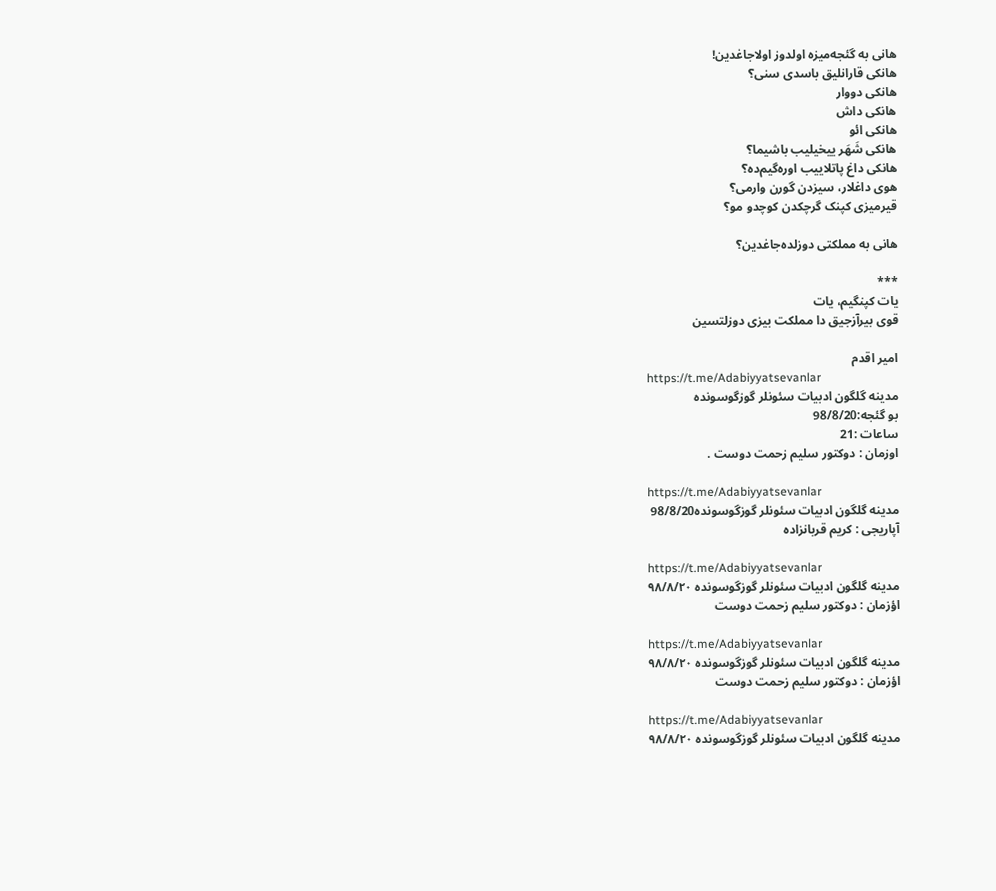هانی به گئجه‌میزه اولدوز اولاجاغدین!
هانکی قارانلیق باسدی سنی؟
هانکی دووار
هانکی داش
هانکی ائو
هانکی شَهَر ییخیلیب باشیما؟
هانکی داغ پاتلاییب اوره‌گیم‌ده؟
هوی داغلار، سیزدن گورن وارمی؟
قیرمیزی کپنک گرچکدن کوچدو مو؟

هانی به مملکتی دوزلده‌جاغدین؟

***
یات کپنگیم، یات
قوی بیرآزجیق دا مملکت بیزی دوزلتسین

امیر اقدم
https://t.me/Adabiyyatsevanlar
مدینه گلگون ادبیات سئونلر گوزگوسونده
بو گئجه:98/8/20
ساعات :21
اوزمان : دوکتور سلیم زحمت دوست .

https://t.me/Adabiyyatsevanlar
مدینه گلگون ادبیات سئونلر گوزگوسونده98/8/20
آپاریجی : کریم قربانزاده

https://t.me/Adabiyyatsevanlar
مدینه گلگون ادبیات سئونلر گوزگوسونده ۹۸/۸/۲۰
اؤزمان : دوکتور سلیم زحمت دوست

https://t.me/Adabiyyatsevanlar
مدینه گلگون ادبیات سئونلر گوزگوسونده ۹۸/۸/۲۰
اؤزمان : دوکتور سلیم زحمت دوست

https://t.me/Adabiyyatsevanlar
مدینه گلگون ادبیات سئونلر گوزگوسونده ۹۸/۸/۲۰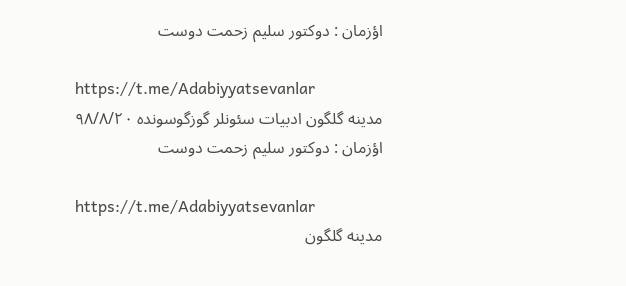اؤزمان : دوکتور سلیم زحمت دوست

https://t.me/Adabiyyatsevanlar
مدینه گلگون ادبیات سئونلر گوزگوسونده ۹۸/۸/۲۰
اؤزمان : دوکتور سلیم زحمت دوست

https://t.me/Adabiyyatsevanlar
مدینه گلگون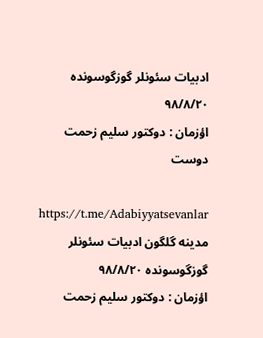ادبیات سئونلر گوزگوسونده ۹۸/۸/۲۰
اؤزمان : دوکتور سلیم زحمت دوست

https://t.me/Adabiyyatsevanlar
مدینه گلگون ادبیات سئونلر گوزگوسونده ۹۸/۸/۲۰
اؤزمان : دوکتور سلیم زحمت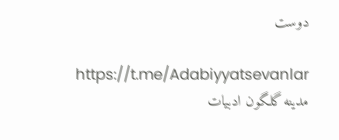دوست

https://t.me/Adabiyyatsevanlar
مدینه گلگون ادبیات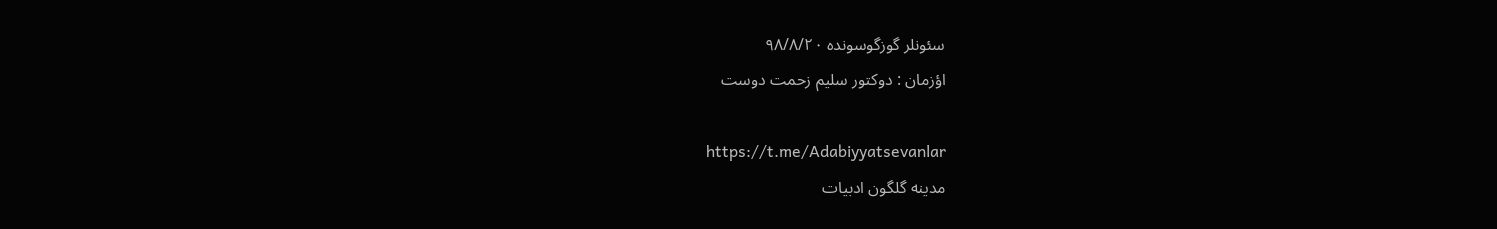سئونلر گوزگوسونده ۹۸/۸/۲۰
اؤزمان : دوکتور سلیم زحمت دوست

https://t.me/Adabiyyatsevanlar
مدینه گلگون ادبیات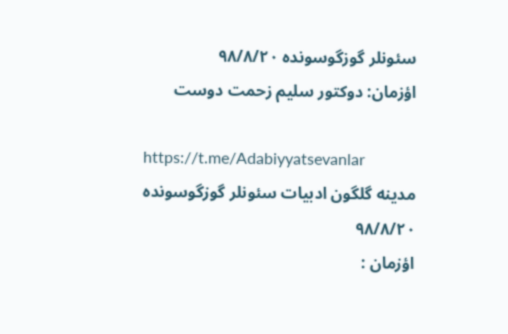سئونلر گوزگوسونده ۹۸/۸/۲۰
اؤزمان: دوکتور سلیم زحمت دوست

https://t.me/Adabiyyatsevanlar
مدینه گلگون ادبیات سئونلر گوزگوسونده ۹۸/۸/۲۰
اؤزمان :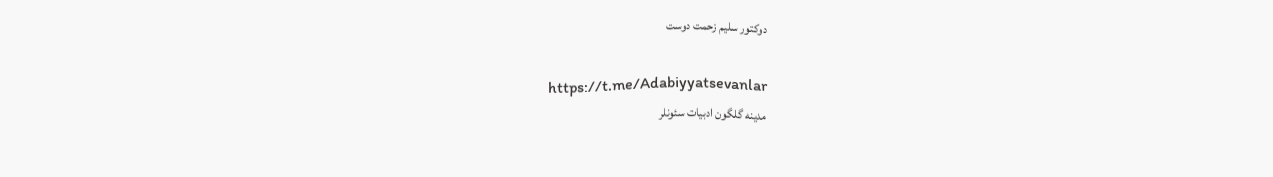دوکتور سلیم زحمت دوست

https://t.me/Adabiyyatsevanlar
مدینه گلگون ادبیات سئونلر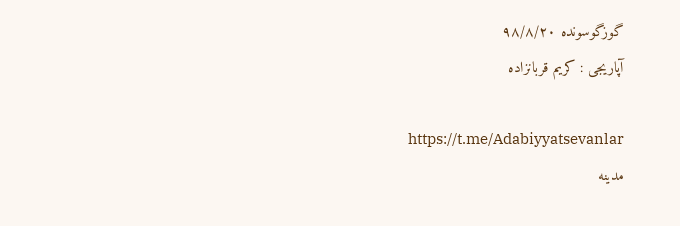گوزگوسونده ۹۸/۸/۲۰
آپاریجی : کریم قربانزاده

https://t.me/Adabiyyatsevanlar
مدینه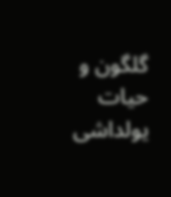گلگون و حیات یولداشی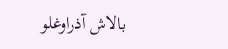بالاش آذراوغلو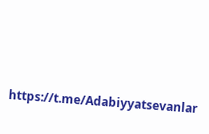https://t.me/Adabiyyatsevanlar